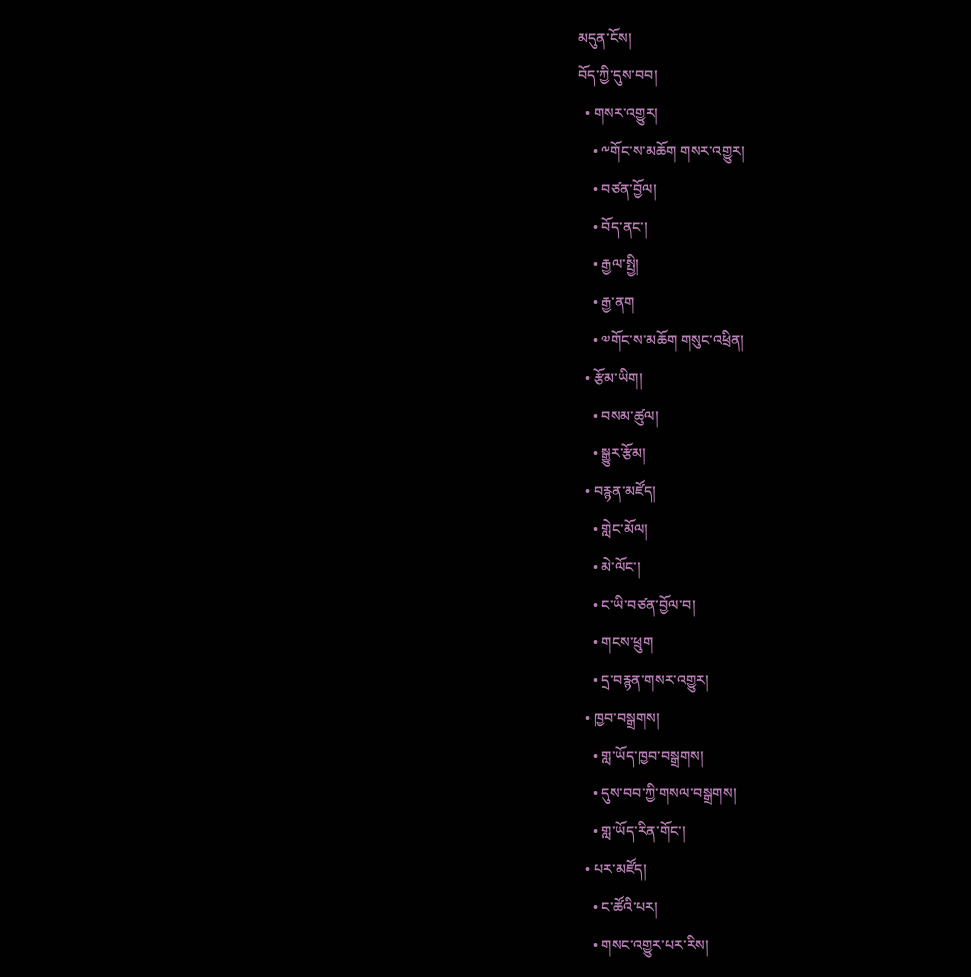མདུན་ངོས།
བོད་ཀྱི་དུས་བབ།
  • གསར་འགྱུར།
    • ༸གོང་ས་མཆོག གསར་འགྱུར།
    • བཙན་བྱོལ།
    • བོད་ནང་།
    • རྒྱལ་སྤྱི།
    • རྒྱ་ནག
    • ༧གོང་ས་མཆོག གསུང་འཕྲིན།
  • རྩོམ་ཡིག།
    • བསམ་ཚུལ།
    • སྒྱུར་རྩོམ།
  • བརྙན་མཛོད།
    • གླེང་མོལ།
    • མེ་ལོང་།
    • ང་ཡི་བཙན་བྱོལ་བ།
    • གངས་ཕྲུག
    • དྲ་བརྙན་གསར་འགྱུར།
  • ཁྱབ་བསྒྲགས།
    • གླ་ཡོད་ཁྱབ་བསྒྲགས།
    • དུས་བབ་ཀྱི་གསལ་བསྒྲགས།
    • གླ་ཡོད་རིན་གོང་།
  • པར་མཛོད།
    • ང་ཚོའི་པར།
    • གསང་འགྱུར་པར་རིས།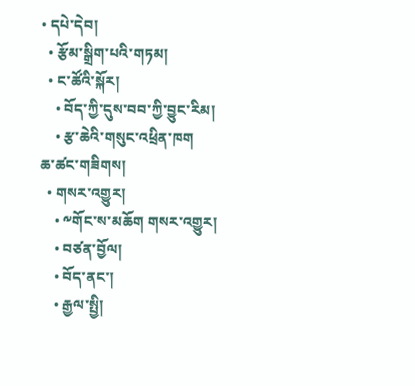• དཔེ་དེབ།
  • རྩོམ་སྒྲིག་པའི་གཏམ།
  • ང་ཚོའི་སྐོར།
    • བོད་ཀྱི་དུས་བབ་ཀྱི་བྱུང་རིམ།
    • རྩ་ཆེའི་གསུང་འཕྲིན་ཁག
ཆ་ཚང་གཟིགས།
  • གསར་འགྱུར།
    • ༸གོང་ས་མཆོག གསར་འགྱུར།
    • བཙན་བྱོལ།
    • བོད་ནང་།
    • རྒྱལ་སྤྱི།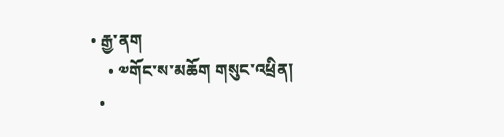• རྒྱ་ནག
    • ༧གོང་ས་མཆོག གསུང་འཕྲིན།
  •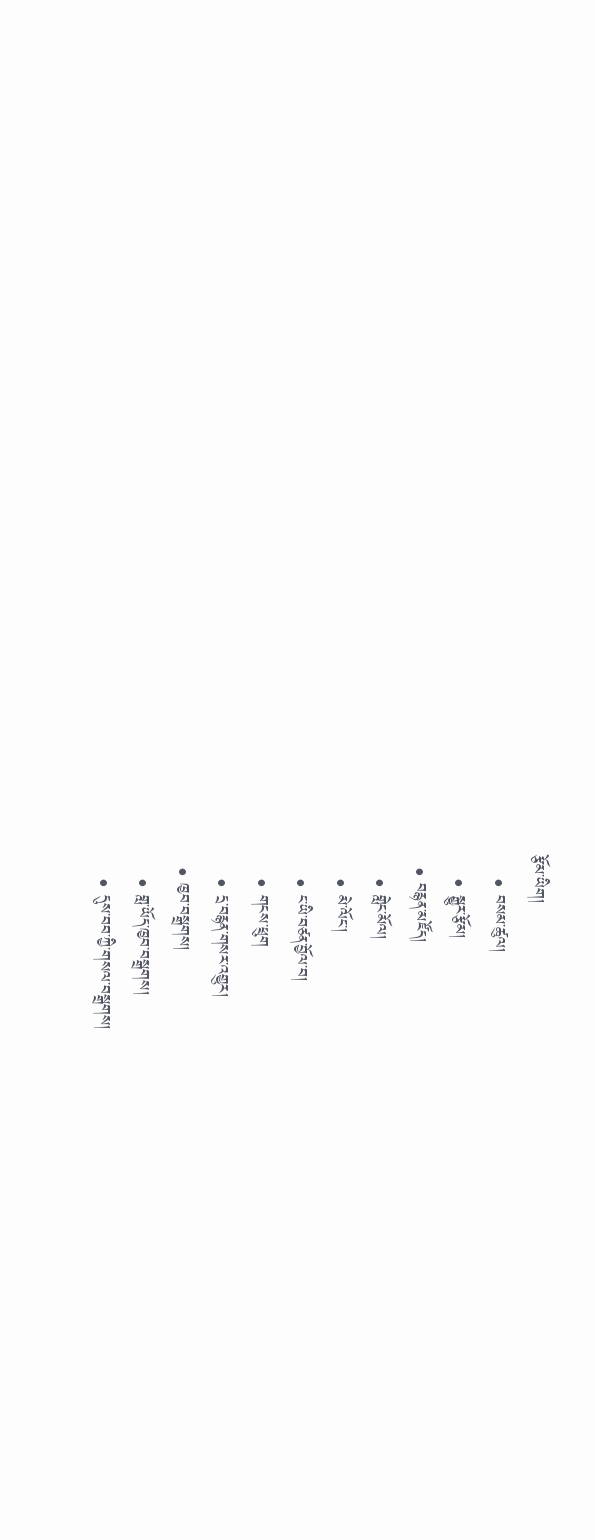རྩོམ་ཡིག།
    • བསམ་ཚུལ།
    • སྒྱུར་རྩོམ།
  • བརྙན་མཛོད།
    • གླེང་མོལ།
    • མེ་ལོང་།
    • ང་ཡི་བཙན་བྱོལ་བ།
    • གངས་ཕྲུག
    • དྲ་བརྙན་གསར་འགྱུར།
  • ཁྱབ་བསྒྲགས།
    • གླ་ཡོད་ཁྱབ་བསྒྲགས།
    • དུས་བབ་ཀྱི་གསལ་བསྒྲགས།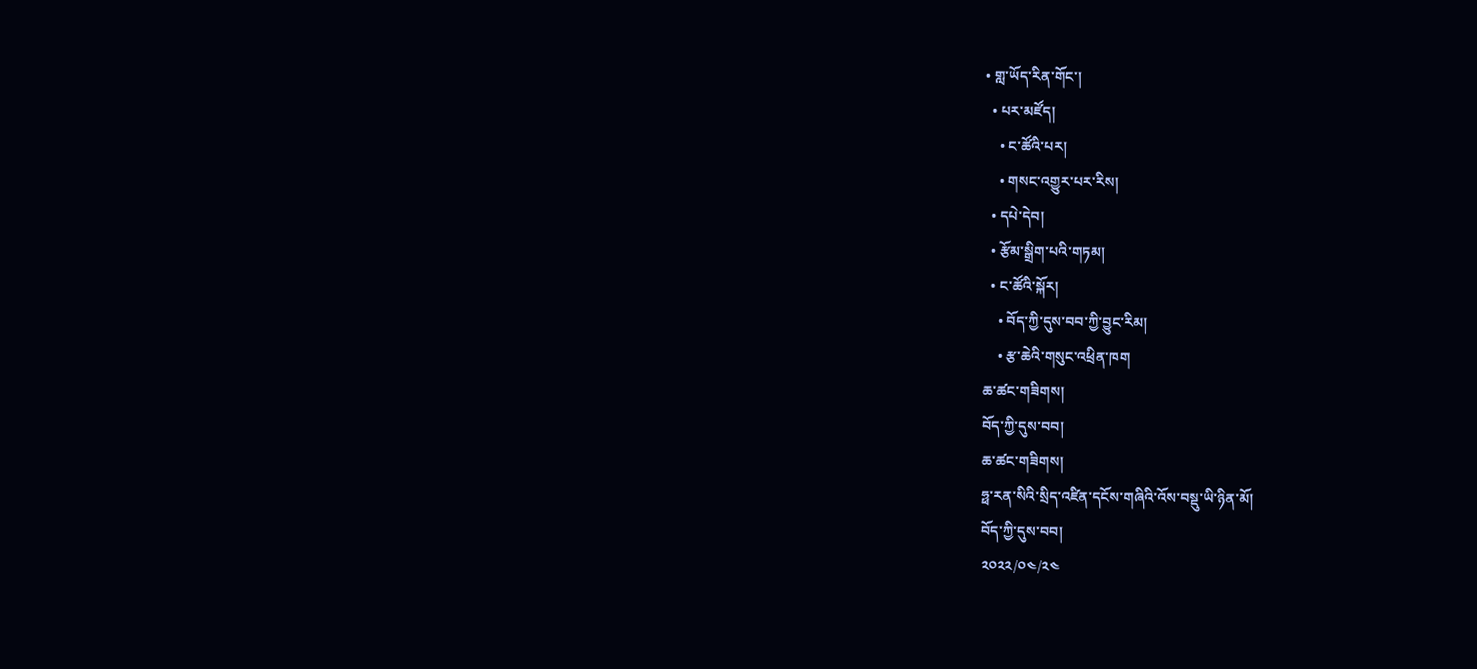• གླ་ཡོད་རིན་གོང་།
  • པར་མཛོད།
    • ང་ཚོའི་པར།
    • གསང་འགྱུར་པར་རིས།
  • དཔེ་དེབ།
  • རྩོམ་སྒྲིག་པའི་གཏམ།
  • ང་ཚོའི་སྐོར།
    • བོད་ཀྱི་དུས་བབ་ཀྱི་བྱུང་རིམ།
    • རྩ་ཆེའི་གསུང་འཕྲིན་ཁག
ཆ་ཚང་གཟིགས།
བོད་ཀྱི་དུས་བབ།
ཆ་ཚང་གཟིགས།
ཧྥ་རན་སིའི་སྲིད་འཛིན་དངོས་གཞིའི་འོས་བསྡུ་ཡི་ཉིན་མོ།
བོད་ཀྱི་དུས་བབ།
༢༠༢༢/༠༤/༢༤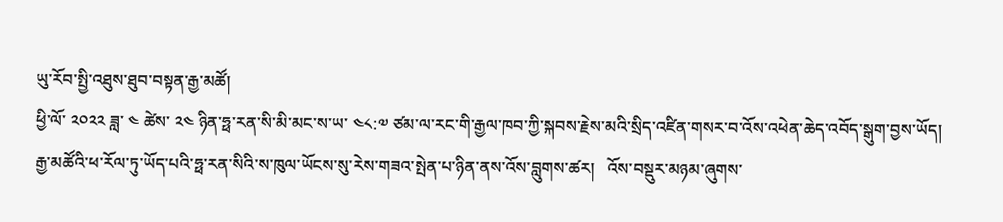ཡུ་རོབ་སྤྱི་འཐུས་ཐུབ་བསྟན་རྒྱ་མཚོ།
ཕྱི་ལོ་ ༢༠༢༢ ཟླ་ ༤ ཚེས་ ༢༤ ཉིན་ཧྥ་རན་སི་མི་མང་ས་ཡ་ ༤༨:༧ ཙམ་ལ་རང་གི་རྒྱལ་ཁབ་ཀྱི་སྐབས་རྗེས་མའི་སྲིད་འཛིན་གསར་བ་འོས་འཕེན་ཆེད་འབོད་སྒུག་བྱས་ཡོད། རྒྱ་མཚོའི་ཕ་རོལ་ཏུ་ཡོད་པའི་ཧྥ་རན་སིའི་ས་ཁུལ་ཡོངས་སུ་རེས་གཟའ་སྤེན་པ་ཉིན་ནས་འོས་བླུགས་ཚར།   འོས་བསྡུར་མཉམ་ཞུགས་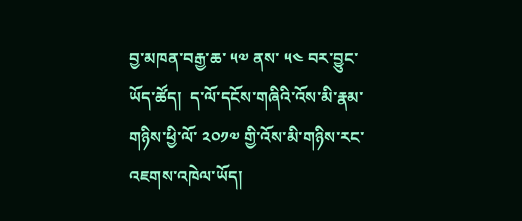བྱ་མཁན་བརྒྱ་ཆ་ ༥༧ ནས་ ༥༤ བར་བྱུང་ཡོད་ཚོད།  ད་ལོ་དངོས་གཞིའི་འོས་མི་རྣམ་གཉིས་ཕྱི་ལོ་ ༢༠༡༧ གྱི་འོས་མི་གཉིས་རང་འཇགས་འཁེལ་ཡོད།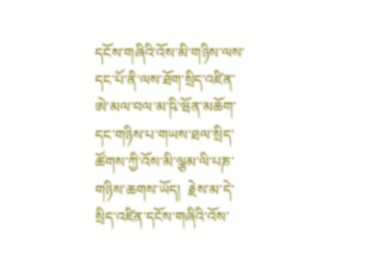དངོས་གཞིའི་འོས་མི་གཉིས་ལས་དང་པོ་ནི་ལས་ཐོག་སྲིད་འཛིན་ཨེ་མལ་བལ་མ་ཥི་ཝོན་མཆོག་དང་གཉིས་པ་གཡས་ཐལ་སྲིད་ཚོགས་ཀྱི་འོས་མི་ལྕམ་ལི་པཎ་གཉིས་ཆགས་ཡོད།  རྗེས་མ་དེ་སྲིད་འཛིན་དངོས་གཞིའི་འོས་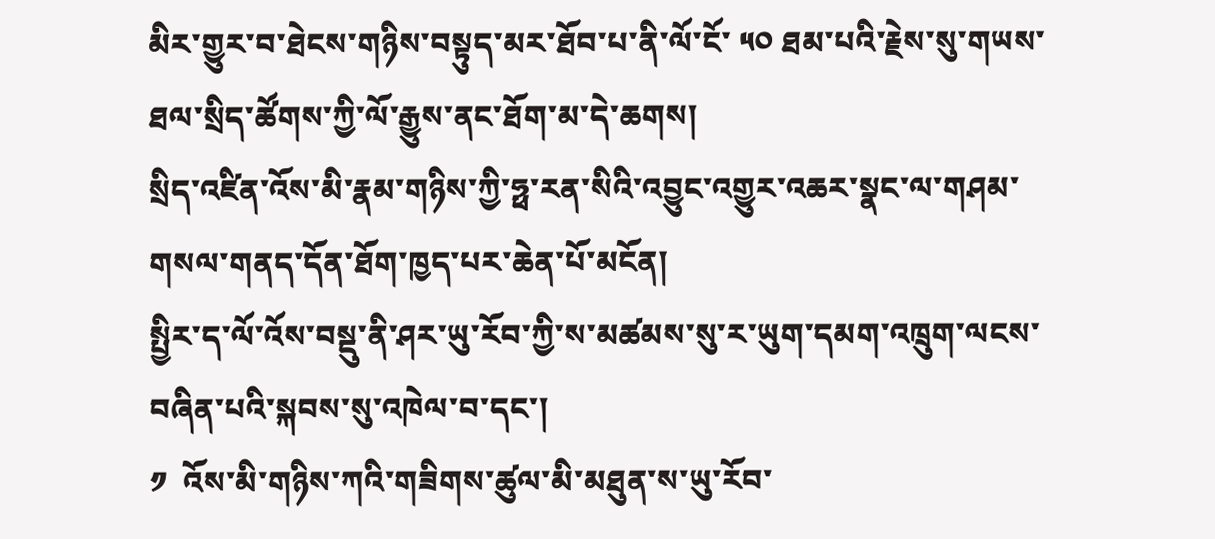མིར་གྱུར་བ་ཐེངས་གཉིས་བསྟུད་མར་ཐོབ་པ་ནི་ལོ་ངོ་ ༥༠ ཐམ་པའི་རྗེས་སུ་གཡས་ཐལ་སྲིད་ཚོགས་ཀྱི་ལོ་རྒྱུས་ནང་ཐོག་མ་དེ་ཆགས།
སྲིད་འཛིན་འོས་མི་རྣམ་གཉིས་ཀྱི་ཧྥ་རན་སིའི་འབྱུང་འགྱུར་འཆར་སྣང་ལ་གཤམ་གསལ་གནད་དོན་ཐོག་ཁྱད་པར་ཆེན་པོ་མངོན།
སྤྱིར་ད་ལོ་འོས་བསྡུ་ནི་ཤར་ཡུ་རོབ་ཀྱི་ས་མཚམས་སུ་ར་ཡུག་དམག་འཁྲུག་ལངས་བཞིན་པའི་སྐབས་སུ་འཁེལ་བ་དང་།
༡  འོས་མི་གཉིས་ཀའི་གཟིགས་ཚུལ་མི་མཐུན་ས་ཡུ་རོབ་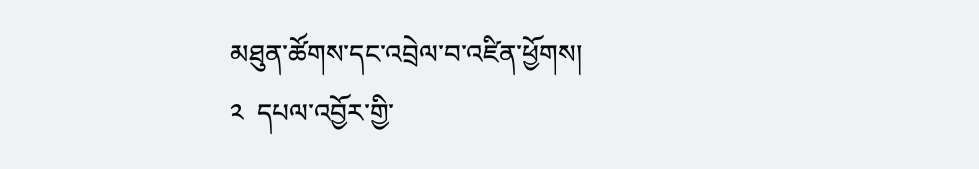མཐུན་ཚོགས་དང་འབྲེལ་བ་འཛིན་ཕྱོགས།
༢  དཔལ་འབྱོར་གྱི་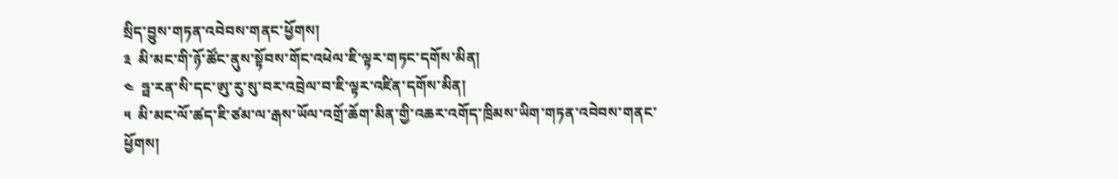སྲིད་བྱུས་གཏན་འབེབས་གནང་ཕྱོགས།
༣  མི་མང་གི་ཉོ་ཚོང་ནུས་སྟོབས་གོང་འཕེལ་ཇི་ལྟར་གཏང་དགོས་མིན།
༤  ཧྥ་རན་སི་དང་ཨུ་རུ་སུ་བར་འབྲེལ་བ་ཇི་ལྟར་འཛིན་དགོས་མིན།
༥  མི་མང་ལོ་ཚད་ཇི་ཙམ་ལ་རྒས་ཡོལ་འགྲོ་ཆོག་མིན་གྱི་འཆར་འགོད་ཁྲིམས་ཡིག་གཏན་འབེབས་གནང་ཕྱོགས།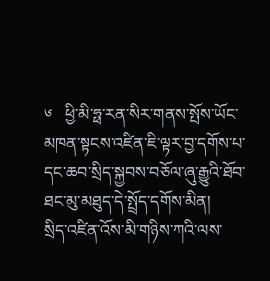༦   ཕྱི་མི་ཧྥ་རན་སིར་གནས་སྤོས་ཡོང་མཁན་སྟངས་འཛིན་ཇི་ལྟར་བྱ་དགོས་པ་དང་ཆབ་སྲིད་སྐྱབས་བཅོལ་ཞུ་རྒྱུའི་ཐོབ་ཐང་མུ་མཐུད་དེ་སྤྲོད་དགོས་མིན།
སྲིད་འཛིན་འོས་མི་གཉིས་ཀའི་ལས་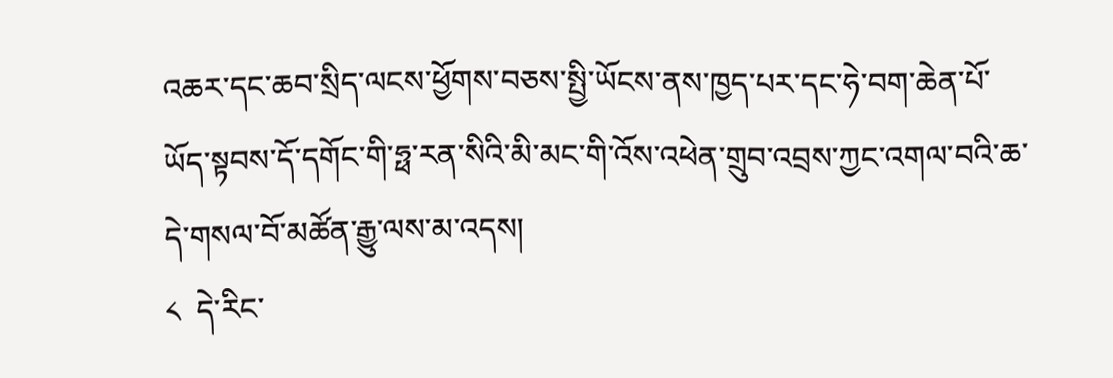འཆར་དང་ཆབ་སྲིད་ལངས་ཕྱོགས་བཅས་སྤྱི་ཡོངས་ནས་ཁྱད་པར་དང་ཧེ་བག་ཆེན་པོ་ཡོད་སྟབས་དོ་དགོང་གི་ཧྥ་རན་སིའི་མི་མང་གི་འོས་འཕེན་གྲུབ་འབྲས་ཀྱང་འགལ་བའི་ཆ་དེ་གསལ་བོ་མཚོན་རྒྱུ་ལས་མ་འདས།
༨  དེ་རིང་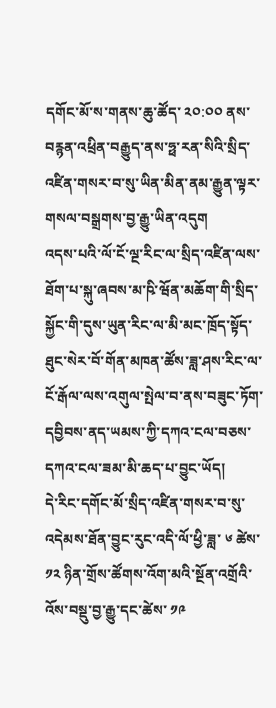དགོང་མོ་ས་གནས་ཆུ་ཚོད་ ༢༠:༠༠ ནས་བརྙན་འཕྲིན་བརྒྱུད་ནས་ཧྥ་རན་སིའི་སྲིད་འཛིན་གསར་བ་སུ་ཡིན་མིན་ནམ་རྒྱུན་ལྟར་གསལ་བསྒྲགས་བྱ་རྒྱུ་ཡིན་འདུག
འདས་པའི་ལོ་ངོ་ལྔ་རིང་ལ་སྲིད་འཛིན་ལས་ཐོག་པ་སྐུ་ཞབས་མ་ཥི་ཝོན་མཆོག་གི་སྲིད་སྐྱོང་གི་དུས་ཡུན་རིང་ལ་མི་མང་ཁྲོད་སྟོད་ཐུང་སེར་བོ་གོན་མཁན་ཚོས་ཟླ་ཤས་རིང་ལ་ངོ་རྒོལ་ལས་འགུལ་སྤེལ་བ་ནས་བཟུང་ཏོག་དབྱིབས་ནད་ཡམས་ཀྱི་དཀའ་ངལ་བཅས་དཀའ་ངལ་ཟམ་མི་ཆད་པ་བྱུང་ཡོད།
དེ་རིང་དགོང་མོ་སྲིད་འཛིན་གསར་བ་སུ་འདེམས་ཐོན་བྱུང་རུང་འདི་ལོ་ཕྱི་ཟླ་ ༦ ཚེས་ ༡༢ ཉིན་གྲོས་ཚོགས་འོག་མའི་སྔོན་འགྲོའི་འོས་བསྡུ་བྱ་རྒྱུ་དང་ཚེས་ ༡༩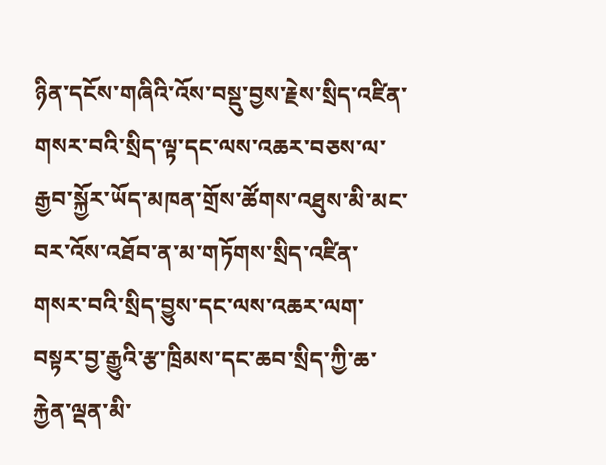ཉིན་དངོས་གཞིའི་འོས་བསྡུ་བྱས་རྗེས་སྲིད་འཛིན་གསར་བའི་སྲིད་ལྟ་དང་ལས་འཆར་བཅས་ལ་རྒྱབ་སྐྱོར་ཡོད་མཁན་གྲོས་ཚོགས་འཐུས་མི་མང་བར་འོས་འཐོབ་ན་མ་གཏོགས་སྲིད་འཛིན་གསར་བའི་སྲིད་བྱུས་དང་ལས་འཆར་ལག་བསྟར་བྱ་རྒྱུའི་རྩ་ཁྲིམས་དང་ཆབ་སྲིད་ཀྱི་ཆ་རྐྱེན་ལྡན་མི་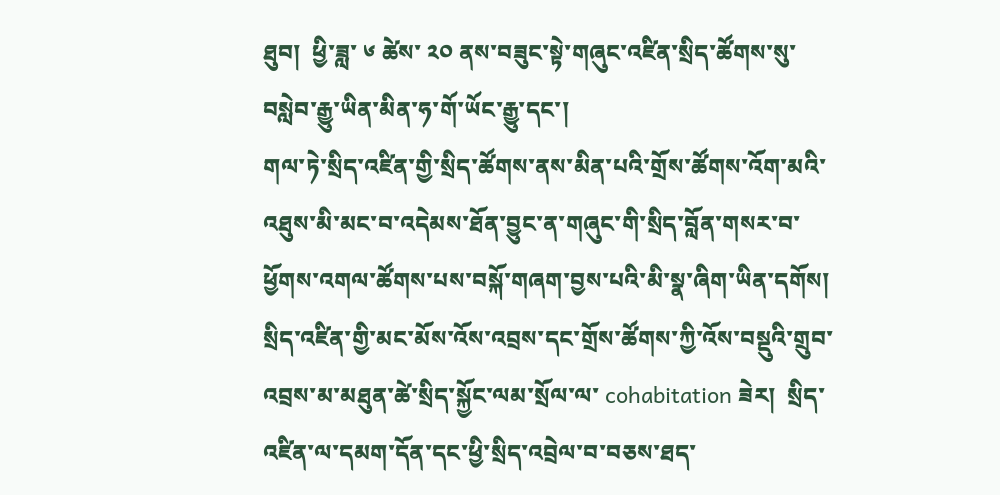ཐུབ།  ཕྱི་ཟླ་ ༦ ཚེས་ ༢༠ ནས་བཟུང་སྟེ་གཞུང་འཛིན་སྲིད་ཚོགས་སུ་བསླེབ་རྒྱུ་ཡིན་མིན་ཧ་གོ་ཡོང་རྒྱུ་དང་།
གལ་ཏེ་སྲིད་འཛིན་གྱི་སྲིད་ཚོགས་ནས་མིན་པའི་གྲོས་ཚོགས་འོག་མའི་འཐུས་མི་མང་བ་འདེམས་ཐོན་བྱུང་ན་གཞུང་གི་སྲིད་བློན་གསར་བ་ཕྱོགས་འགལ་ཚོགས་པས་བསྐོ་གཞག་བྱས་པའི་མི་སྣ་ཞིག་ཡིན་དགོས།  སྲིད་འཛིན་གྱི་མང་མོས་འོས་འབྲས་དང་གྲོས་ཚོགས་ཀྱི་འོས་བསྡུའི་གྲུབ་འབྲས་མ་མཐུན་ཚེ་སྲིད་སྐྱོང་ལམ་སྲོལ་ལ་ cohabitation ཟེར།  སྲིད་འཛིན་ལ་དམག་དོན་དང་ཕྱི་སྲིད་འབྲེལ་བ་བཅས་ཐད་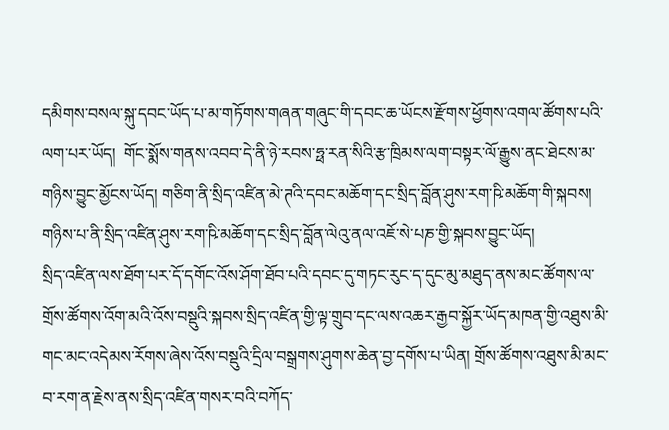དམིགས་བསལ་སྐུ་དབང་ཡོད་པ་མ་གཏོགས་གཞན་གཞུང་གི་དབང་ཆ་ཡོངས་རྫོགས་ཕྱོགས་འགལ་ཚོགས་པའི་ལག་པར་ཡོད།  གོང་སྨོས་གནས་འབབ་དེ་ནི་ཉེ་རབས་ཧྥ་རན་སིའི་རྩ་ཁྲིམས་ལག་བསྟར་ལོ་རྒྱུས་ནང་ཐེངས་མ་གཉིས་བྱུང་མྱོངས་ཡོད། གཅིག་ནི་སྲིད་འཛིན་མེ་ཊའི་དབང་མཆོག་དང་སྲིད་བློན་ཤུས་རག་ཥི་མཆོག་གི་སྐབས། གཉིས་པ་ནི་སྲིད་འཛིན་ཤུས་རག་ཥི་མཆོག་དང་སྲིད་བློན་ལེའུ་ནལ་འཇོ་སེ་པཎ་གྱི་སྐབས་བྱུང་ཡོད།
སྲིད་འཛིན་ལས་ཐོག་པར་དོ་དགོང་འོས་ཤོག་ཐོབ་པའི་དབང་དུ་གཏང་རུང་ད་དུང་མུ་མཐུད་ནས་མང་ཚོགས་ལ་གྲོས་ཚོགས་འོག་མའི་འོས་བསྡུའི་སྐབས་སྲིད་འཛིན་གྱི་ལྟ་གྲུབ་དང་ལས་འཆར་རྒྱབ་སྐྱོར་ཡོད་མཁན་གྱི་འཐུས་མི་གང་མང་འདེམས་རོགས་ཞེས་འོས་བསྡུའི་དྲིལ་བསྒྲགས་ཤུགས་ཆེན་བྱ་དགོས་པ་ཡིན། གྲོས་ཚོགས་འཐུས་མི་མང་བ་རག་ན་རྗེས་ནས་སྲིད་འཛིན་གསར་བའི་བཀོད་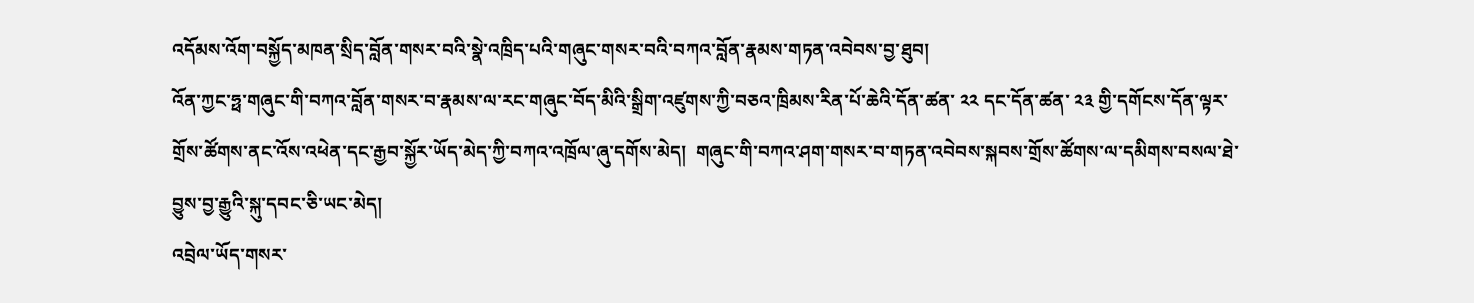འདོམས་འོག་བསྐྱོད་མཁན་སྲིད་བློན་གསར་བའི་སྣེ་འཁྲིད་པའི་གཞུང་གསར་བའི་བཀའ་བློན་རྣམས་གཏན་འབེབས་བྱ་ཐུབ།
འོན་ཀྱང་ཧྥ་གཞུང་གི་བཀའ་བློན་གསར་བ་རྣམས་ལ་རང་གཞུང་བོད་མིའི་སྒྲིག་འཛུགས་ཀྱི་བཅའ་ཁྲིམས་རིན་པོ་ཆེའི་དོན་ཚན་ ༢༢ དང་དོན་ཚན་ ༢༣ གྱི་དགོངས་དོན་ལྟར་གྲོས་ཚོགས་ནང་འོས་འཕེན་དང་རྒྱབ་སྐྱོར་ཡོད་མེད་ཀྱི་བཀའ་འཁྲོལ་ཞུ་དགོས་མེད།  གཞུང་གི་བཀའ་ཤག་གསར་བ་གཏན་འབེབས་སྐབས་གྲོས་ཚོགས་ལ་དམིགས་བསལ་ཐེ་བྱུས་བྱ་རྒྱུའི་སྐུ་དབང་ཅི་ཡང་མེད།
འབྲེལ་ཡོད་གསར་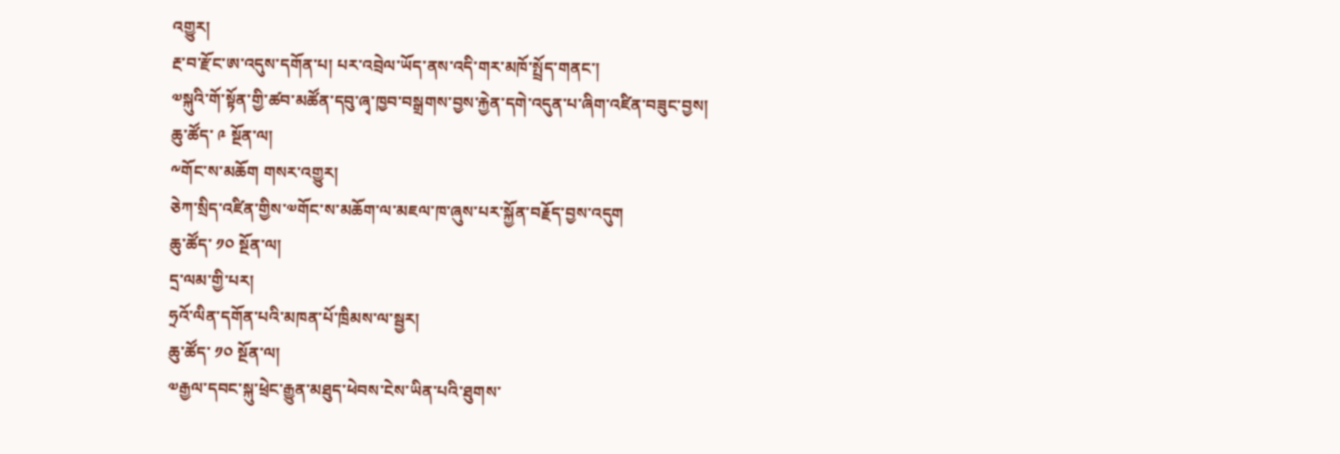འགྱུར།
རྔ་བ་རྫོང་ཨ་འདུས་དགོན་པ། པར་འབྲེལ་ཡོད་ནས་འདི་གར་མཁོ་སྤྲོད་གནང་།
༧སྐུའི་གོ་སྟོན་གྱི་ཚབ་མཚོན་དབུ་ཞྭ་ཁྱབ་བསྒྲགས་བྱས་རྐྱེན་དགེ་འདུན་པ་ཞིག་འཛིན་བཟུང་བྱས།
ཆུ་ཚོད་ ༩ སྔོན་ལ།
༸གོང་ས་མཆོག གསར་འགྱུར།
ཅེཀ་སྲིད་འཛིན་གྱིས་༧གོང་ས་མཆོག་ལ་མཇལ་ཁ་ཞུས་པར་སྐྱོན་བརྗོད་བྱས་འདུག
ཆུ་ཚོད་ ༡༠ སྔོན་ལ།
དྲ་ལམ་གྱི་པར།
ཧྲའོ་ལིན་དགོན་པའི་མཁན་པོ་ཁྲིམས་ལ་སྦྱར།
ཆུ་ཚོད་ ༡༠ སྔོན་ལ།
༧རྒྱལ་དབང་སྐུ་ཕྲེང་རྒྱུན་མཐུད་ཕེབས་ངེས་ཡིན་པའི་ཐུགས་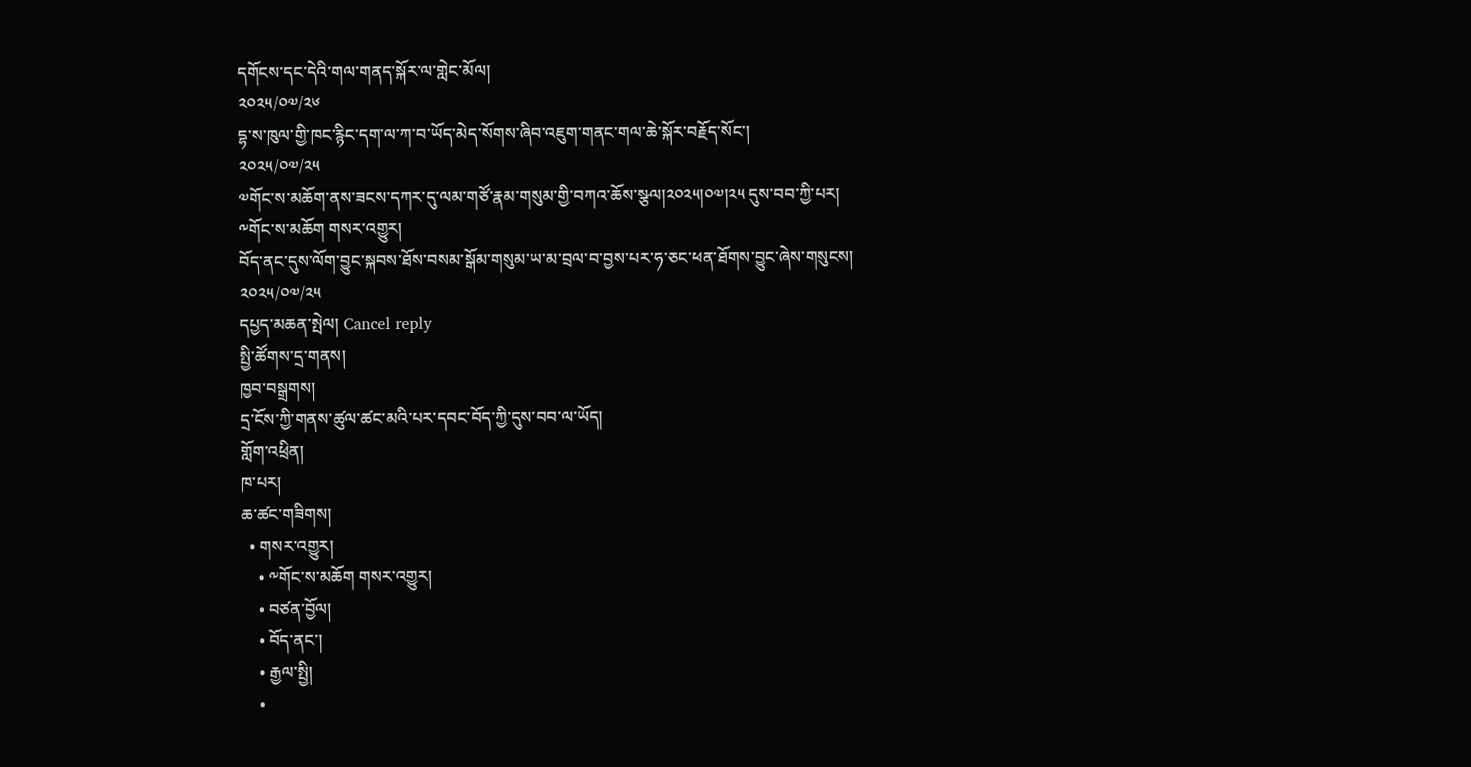དགོངས་དང་དེའི་གལ་གནད་སྐོར་ལ་གླེང་མོལ།
༢༠༢༥/༠༧/༢༦
དྷ་ས་ཁུལ་གྱི་ཁང་རྙིང་དག་ལ་ཀ་བ་ཡོད་མེད་སོགས་ཞིབ་འཇུག་གནང་གལ་ཆེ་སྐོར་བརྗོད་སོང་།
༢༠༢༥/༠༧/༢༥
༧གོང་ས་མཆོག་ནས་ཟངས་དཀར་དུ་ལམ་གཙོ་རྣམ་གསུམ་གྱི་བཀའ་ཆོས་སྩལ།༢༠༢༥།༠༧།༢༥ དུས་བབ་ཀྱི་པར།
༸གོང་ས་མཆོག གསར་འགྱུར།
བོད་ནང་དུས་ལོག་བྱུང་སྐབས་ཐོས་བསམ་སྒོམ་གསུམ་ཡ་མ་བྲལ་བ་བྱས་པར་ཧ་ཅང་ཕན་ཐོགས་བྱུང་ཞེས་གསུངས།
༢༠༢༥/༠༧/༢༥
དཔྱད་མཆན་སྤེལ། Cancel reply
སྤྱི་ཚོགས་དྲ་གནས།
ཁྱབ་བསྒྲགས།
དྲ་ངོས་ཀྱི་གནས་ཚུལ་ཚང་མའི་པར་དབང་བོད་ཀྱི་དུས་བབ་ལ་ཡོད།
གློག་འཕྲིན།
ཁ་པར།
ཆ་ཚང་གཟིགས།
  • གསར་འགྱུར།
    • ༸གོང་ས་མཆོག གསར་འགྱུར།
    • བཙན་བྱོལ།
    • བོད་ནང་།
    • རྒྱལ་སྤྱི།
    •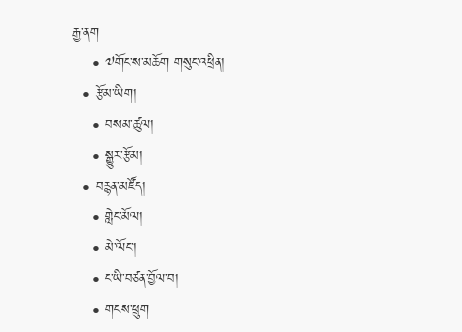རྒྱ་ནག
    • ༧གོང་ས་མཆོག གསུང་འཕྲིན།
  • རྩོམ་ཡིག།
    • བསམ་ཚུལ།
    • སྒྱུར་རྩོམ།
  • བརྙན་མཛོད།
    • གླེང་མོལ།
    • མེ་ལོང་།
    • ང་ཡི་བཙན་བྱོལ་བ།
    • གངས་ཕྲུག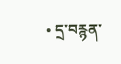• དྲ་བརྙན་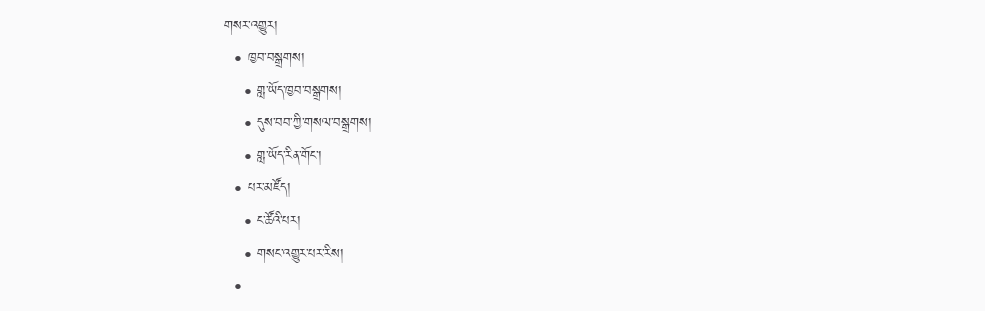གསར་འགྱུར།
  • ཁྱབ་བསྒྲགས།
    • གླ་ཡོད་ཁྱབ་བསྒྲགས།
    • དུས་བབ་ཀྱི་གསལ་བསྒྲགས།
    • གླ་ཡོད་རིན་གོང་།
  • པར་མཛོད།
    • ང་ཚོའི་པར།
    • གསང་འགྱུར་པར་རིས།
  •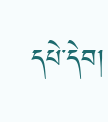དཔེ་དེབ།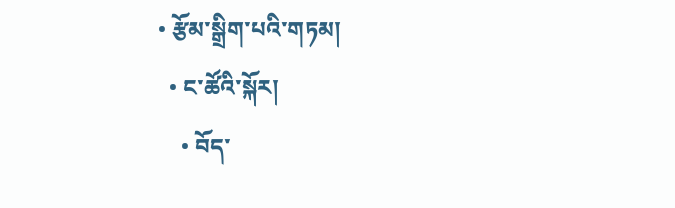• རྩོམ་སྒྲིག་པའི་གཏམ།
  • ང་ཚོའི་སྐོར།
    • བོད་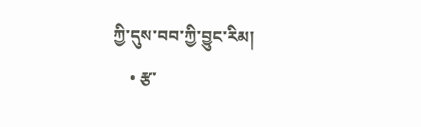ཀྱི་དུས་བབ་ཀྱི་བྱུང་རིམ།
    • རྩ་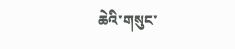ཆེའི་གསུང་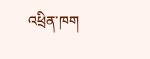འཕྲིན་ཁག